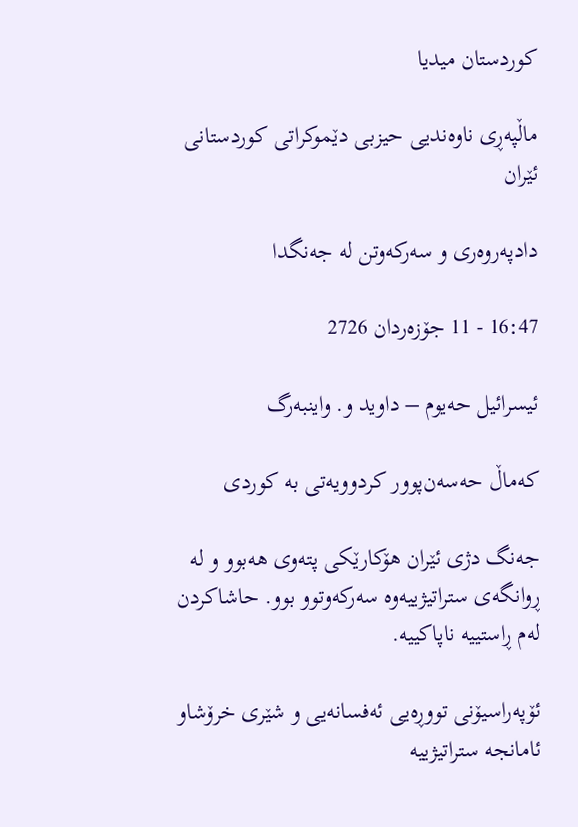کوردستان میدیا

ماڵپەڕی ناوەندیی حیزبی دێموکراتی کوردستانی ئێران

دادپەروەری و سەرکەوتن لە جەنگدا

16:47 - 11 جۆزەردان 2726

ئیسرائیل حەیوم – داوید و. واینبەرگ

کەماڵ حەسەن‌پوور کردوویەتی بە کوردی

جەنگ دژی ئێران هۆکارێکی پتەوی هەبوو و لە ڕوانگەی ستراتیژییەوە سەرکەوتوو بوو. حاشاکردن لەم ڕاستییە ناپاکییە.

ئۆپەراسیۆنی تووڕەیی ئەفسانەیی و شێری خرۆشاو ئامانجە ستراتیژییە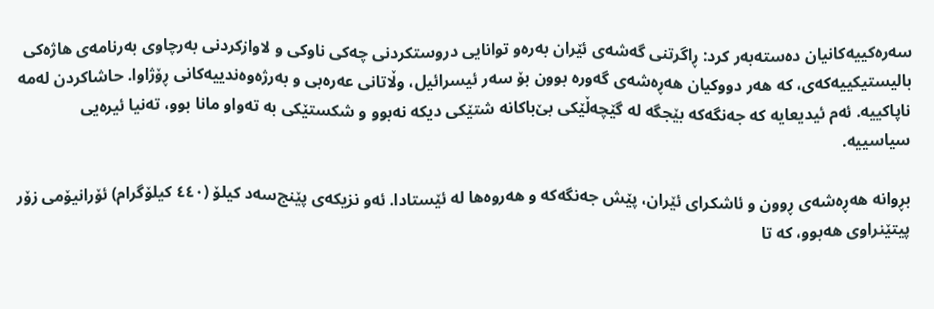سەرەکییەکانیان دەستەبەر کرد: ڕاگرتنی گەشەی ئێران بەرەو توانایی دروستکردنی چەکی ناوکی و لاوازکردنی بەرچاوی بەرنامەی هاژەکی بالیستیکییەکەی، کە هەر دووکیان هەڕەشەی گەورە بوون بۆ سەر ئیسرائیل، وڵاتانی عەرەبی و بەرژەوەندییەکانی ڕۆژاوا. حاشاکردن لەمە ناپاکییە. ئەم ئیدیعایە کە جەنگەکە بێجگە لە گێچەڵێکی بێ‌باکانە شتێکی دیکە نەبوو و شکستێکی بە تەواو مانا بوو، تەنیا ئیرەیی سیاسییە.

بڕوانە هەڕەشەی ڕوون و ئاشکرای ئێران، پێش جەنگەکە و هەروەها لە ئێستادا. ئەو نزیکەی پێنج‌سەد کیلۆ (٤٤٠ کیلۆگرام) ئۆرانیۆمی زۆر پیتێنراوی هەبوو، کە تا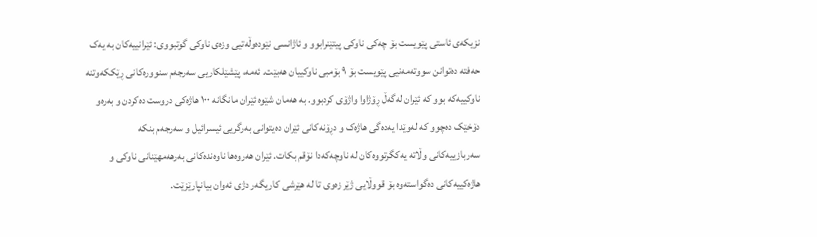نزیکەی ئاستی پێویست بۆ چەکی ناوکی پیتێنرابوو و ئاژانسی نێودەوڵەتیی وزەی ناوکی گوتبووی: ئێرانییەکان بە یەک حەفتە دەتوانن سووتەمەنیی پێویست بۆ ٩ بۆمبی ناوکییان هەبێت. ئەمە، پێشێلکاریی سەرجەم سنوورەکانی ڕێککەوتنە ناوکییەکە بوو کە ئێران لەگەڵ ڕۆژاوا واژۆی کردبوو. بە هەمان شێوە ئێران مانگانە ١٠٠ هاژەکی دروست دەکردن و بەرەو دۆخێک دەچوو کە لەوێدا یەدەگی هاژەک و دڕۆنەکانی ئێران دەیتوانی بەرگریی ئیسرائیل و سەرجەم بنکە سەربازییەکانی وڵاتە یەکگرتووەکان لە ناوچەکەدا نۆقم بکات. ئێران هەروەها ناوەندەکانی بەرهەمهێنانی ناوکی و هاژەکییەکانی دەگواستەوە بۆ قووڵایی ژێر زەوی تا لە هێرشی کاریگەر دژی ئەوان بیانپارێزێت.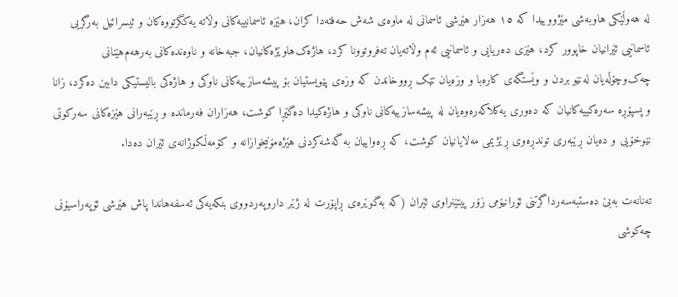لە هەوڵێکی هاوبەشی مێژووییدا کە ١٥ هەزار هێرشی ئاسمانی لە ماوەی شەش حەفتەدا کران، هێزە ئاسمانییەکانی وڵاتە یەکگرتووەکان و ئیسرائیل بەرگریی ئاسمانیی ئێرانیان خاپوور کرد، هێزی دەریایی و ئاسمانیی ئەم وڵاتەیان تەفروتوونا کرد، هاژەک‌هاوێژەکانیان، جبەخانە و ناوەندەکانی بەرهەم‌هێنانی چەک‌وچۆڵەیان لەنێو بردن و وێستگەی کارەبا و وزەیان تێک‌ ڕووخاندن کە وزەی پێویستیان بۆ پیشەسازییەکانی ناوکی و هاژەکی بالیستیکی دابین دەکرد، زانا و پسپۆڕە سەرەکییەکانیان کە دەوری یەکلاکەرەوەیان لە پیشەسازییەکانی ناوکی و هاژەکیدا دەگێڕا کوشت، هەزاران فەرماندە و ڕێبەرانی هێزەکانی سەرکوتی نێوخۆیی و دەیان ڕێبەری توندڕەوی ڕێژیمی مەلایانیان کوشت، کە ڕەواییان بە گەشەکردنی هێژەمۆنیخوازانە و کۆمەڵکوژانەی ئێران دەدا.

تەنانەت بەبێ دەستبەسەرداگرتنی ئۆرانیۆمی زۆر پیتێنراوی ئێران (کە بەگوێرەی ڕاپۆرت لە ژێر داروپەردووی بنکەیەکی ئەسفەهاندا پاش هێرشی ئۆپەراسیۆنی چەکوشی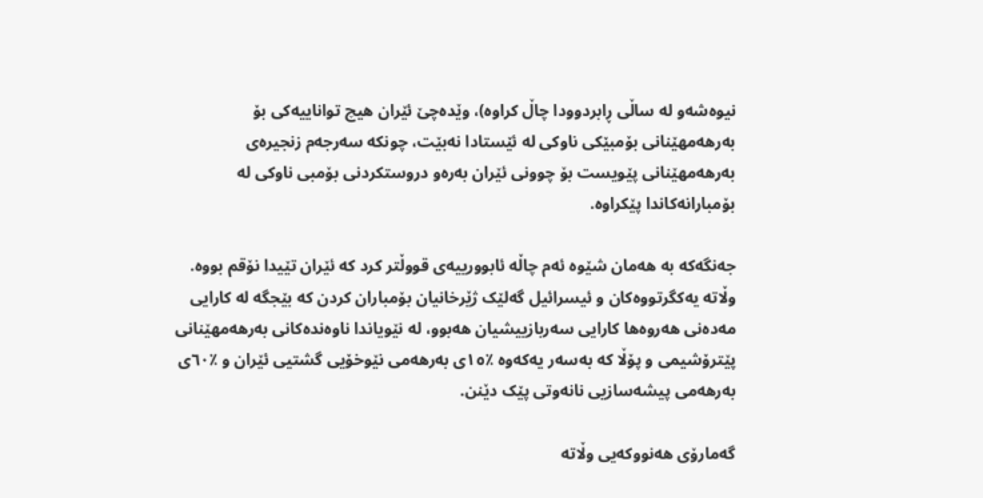نیوەشەو لە ساڵی ڕابردوودا چاڵ کراوە)، وێدەچێ ئێران هیچ تواناییەکی بۆ بەرهەمهێنانی بۆمبێکی ناوکی لە ئێستادا نەبێت، چونکە سەرجەم زنجیرەی بەرهەمهێنانی پێویست بۆ چوونی ئێران بەرەو دروستکردنی بۆمبی ناوکی لە بۆمبارانەکاندا پێکراوە.

جەنگەکە بە هەمان شێوە ئەم چاڵە ئابوورییەی قووڵتر کرد کە ئێران تێیدا نۆقم بووە. وڵاتە یەکگرتووەکان و ئیسرائیل گەلێک ژێرخانیان بۆمباران کردن کە بێجگە لە کارایی مەدەنی هەروەها کارایی سەربازییشیان هەبوو، لە نێویاندا ناوەندەکانی بەرهەمهێنانی پێترۆشیمی و پۆڵا کە بەسەر یەکەوە ٪١٥ی بەرهەمی نێوخۆیی گشتیی ئێران و ٪٦٠ی بەرهەمی پیشەسازیی نانەوتی پێک‌ دێنن.

گەمارۆی هەنووکەیی وڵاتە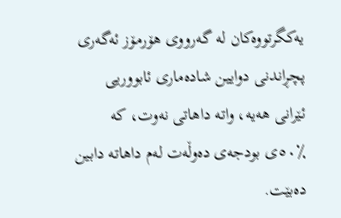یەکگرتووەکان لە گەرووی هۆرمۆز ئەگەری پچڕاندنی دوایین شادەماری ئابووریی ئێرانی هەیە، واتە داهاتی نەوت، کە ٪٥٠ی بودجەی دەوڵەت لەم داهاتە دابین دەبێت.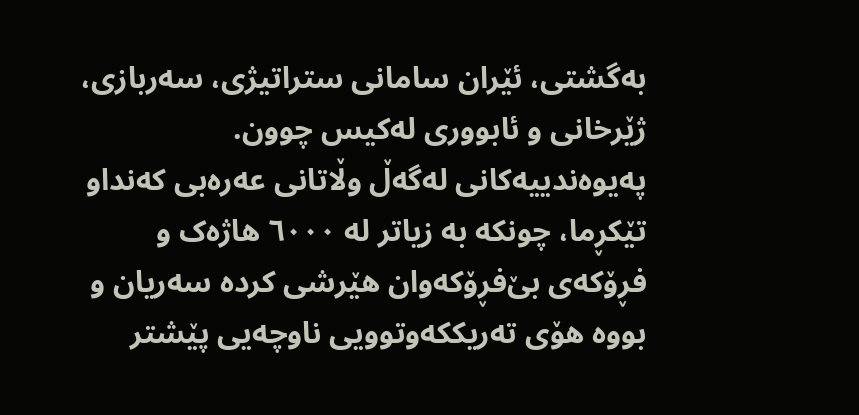بەگشتی، ئێران سامانی ستراتیژی، سەربازی، ژێرخانی و ئابووری لەکیس چوون. پەیوەندییەکانی لەگەڵ وڵاتانی عەرەبی کەنداو تێکڕما، چونکە بە زیاتر لە ٦٠٠٠ هاژەک و فڕۆکەی بێ‌فڕۆکەوان هێرشی کردە سەریان و بووە هۆی تەریککەوتوویی ناوچەیی پێشتر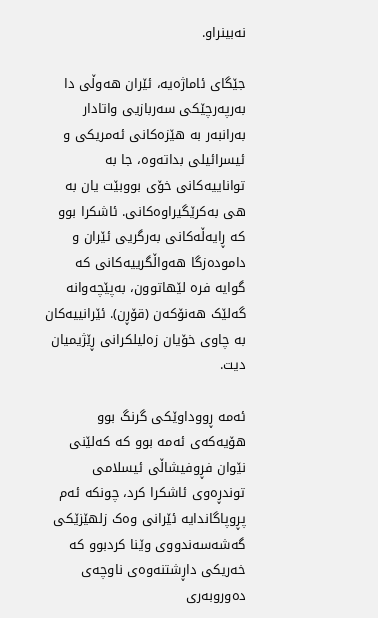نەبینراو.

جێگای ئاماژەیە، ئێران هەوڵی دا بەرپەرچێکی سەربازیی واتادار بەرانبەر بە هێزەکانی ئەمریکی و ئیسرائیلی بداتەوە، جا بە تواناییەکانی خۆی بووبێت یان بە هی بەکرێگیراوەکانی. ئاشکرا بوو کە ڕایەڵەکانی بەرگریی ئێران و دامودەزگا هەواڵگرییەکانی کە گوایە فرە لێهاتوون، بەپێچەوانە گەلێک هەنۆکەن (قۆڕن). ئێرانییەکان بە چاوی خۆیان زەلیلکرانی ڕێژیمیان دیت.

ئەمە ڕووداوێکی گرنگ بوو هۆیەکەی ئەمە بوو کە کەلێنی نێوان فڕوفیشاڵی ئیسلامی توندڕەوی ئاشکرا کرد، چونکە ئەم پڕوپاگاندایە ئێرانی وەک زلهێزێکی گەشەسەندووی وێنا کردبوو کە خەریکی داڕشتنەوەی ناوچەی دەوروبەری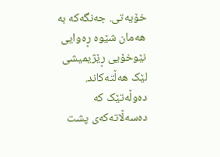خۆیەتی. جەنگەکە بە هەمان شێوە ڕەوایی نێوخۆیی ڕێژیمیشی لێک‌ هەڵتەکاند. دەوڵەتێک کە دەسەڵاتەکەی پشت‌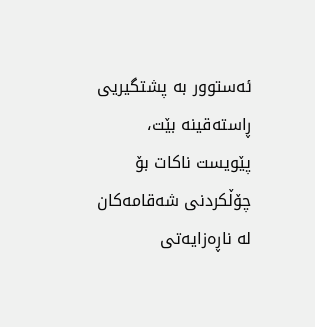ئەستوور بە پشتگیریی ڕاستەقینە بێت، پێویست ناکات بۆ چۆڵکردنی شەقامەکان لە ناڕەزایەتی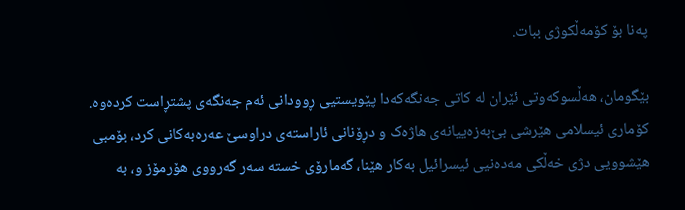پەنا بۆ کۆمەڵکوژی ببات.

بێگومان، هەڵسوکەوتی ئێران لە کاتی جەنگەکەدا پێویستیی ڕوودانی ئەم جەنگەی پشتڕاست کردەوە. کۆماری ئیسلامی هێرشی بێ‌بەزەییانەی هاژەک و دڕۆنانی ئاراستەی دراوسێ عەرەبەکانی کرد، بۆمبی هێشوویی دژی خەڵکی مەدەنیی ئیسرائیل بەکار هێنا، گەمارۆی خستە سەر گەرووی هۆرمۆز و، بە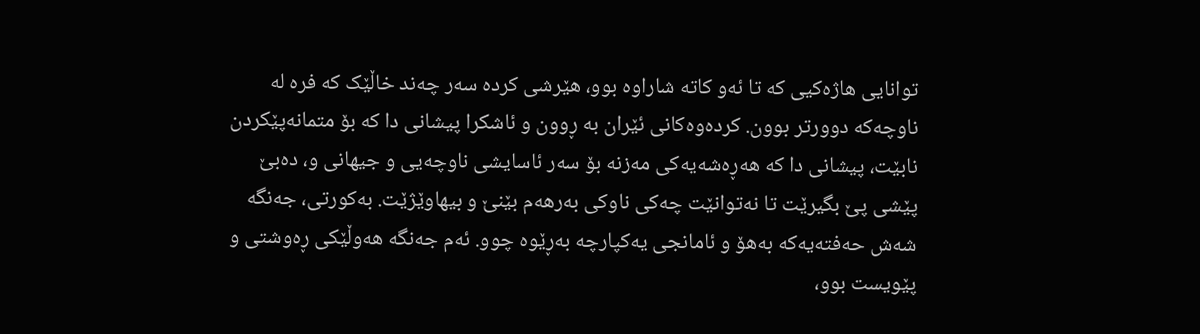توانایی هاژەکیی کە تا ئەو کاتە شاراوە بوو، هێرشی کردە سەر چەند خاڵێک کە فرە لە ناوچەکە دوورتر بوون. کردەوەکانی ئێران بە ڕوون و ئاشکرا پیشانی دا کە بۆ متمانەپێکردن نابێت، پیشانی دا کە هەڕەشەیەکی مەزنە بۆ سەر ئاسایشی ناوچەیی و جیهانی و، دەبێ پێشی پێ بگیرێت تا نەتوانێت چەکی ناوکی بەرهەم بێنێ و بیهاوێژێت. بەکورتی، جەنگە شەش حەفتەیەکە بەهۆ و ئامانجی یەکپارچە بەڕێوە چوو. ئەم جەنگە هەوڵێکی ڕەوشتی و پێویست بوو،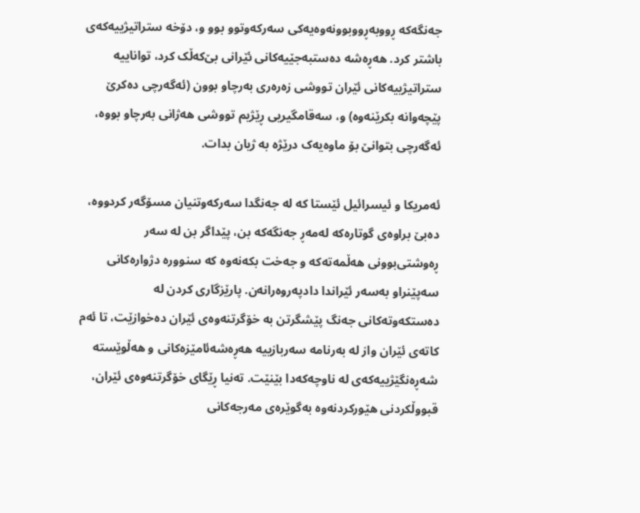جەنگەکە ڕووبەڕووبوونەوەیەکی سەرکەوتوو بوو و، دۆخە ستراتیژییەکەی باشتر کرد. هەڕەشە دەستبەجێیەکانی ئێرانی بێ‌کەڵک کرد، تواناییە ستراتیژییەکانی ئێران تووشی زەرەری بەرچاو بوون (ئەگەرچی دەکرێ پێچەوانە بکرێنەوە) و، سەقامگیریی ڕێژیم تووشی هەژانی بەرچاو بووە، ئەگەرچی بتوانێ بۆ ماوەیەک درێژە بە ژیان بدات.

ئەمریکا و ئیسرائیل ئێستا کە لە جەنگدا سەرکەوتنیان مسۆگەر کردووە، دەبێ براوەی گوتارەکە لەمەڕ جەنگەکە بن، پێداگر بن لە سەر ڕەوشتی‌بوونی هەڵمەتەکە و جەخت بکەنەوە کە سنوورە دژوارەکانی سەپێنراو بەسەر ئێراندا دادپەروەرانەن. پارێزگاری‌ کردن لە دەستکەوتەکانی جەنگ پێشگرتن بە خۆگرتنەوەی ئێران دەخوازێت، تا ئەم کاتەی ئێران واز لە بەرنامە سەربازییە هەڕەشەئامێزەکانی و هەڵوێستە شەڕەنگێژییەکەی لە ناوچەکەدا بێنێت. تەنیا ڕێگای خۆگرتنەوەی ئێران، قبووڵکردنی هێورکردنەوە بەگوێرەی مەرجەکانی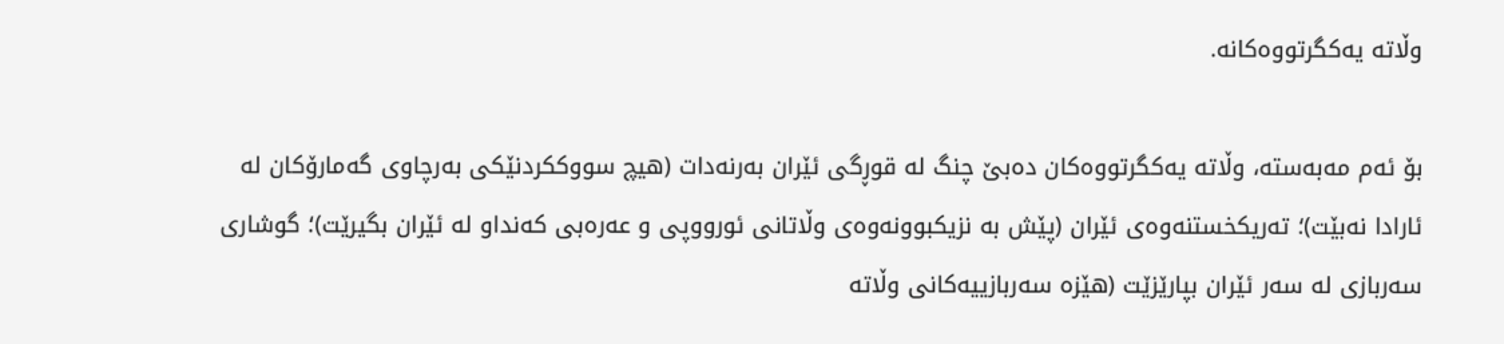وڵاتە یەکگرتووەکانە.

بۆ ئەم مەبەستە، وڵاتە یەکگرتووەکان دەبێ چنگ لە قوڕگی ئێران بەرنەدات (هیچ سووککردنێکی بەرچاوی گەمارۆکان لە ئارادا نەبێت)؛ تەریکخستنەوەی ئێران (پێش بە نزیکبوونەوەی وڵاتانی ئورووپی و عەرەبی کەنداو لە ئێران بگیرێت)؛ گوشاری سەربازی لە سەر ئێران بپارێزێت (هێزە سەربازییەکانی وڵاتە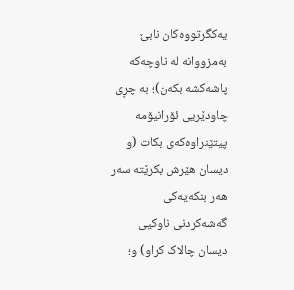یەکگرتووەکان نابێ بەمزووانە لە ناوچەکە پاشەکشە بکەن)؛ بە چڕی چاودێریی ئۆرانیۆمە پیتێنراوەکەی بکات (و دیسان هێرش بکرێتە سەر هەر بنکەیەکی گەشەکردنی ناوکیی دیسان چالاک کراو) و؛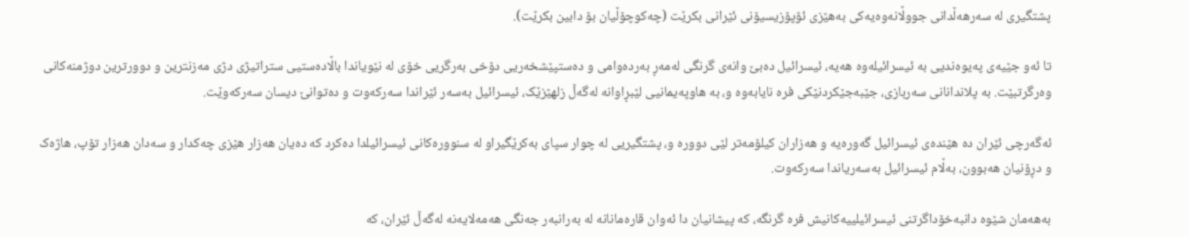پشتگیری لە سەرهەڵدانی جووڵانەوەیەکی بەهێزی ئۆپۆزیسیۆنی ئێرانی بکرێت (چەکوچۆڵیان بۆ دابین بکرێت).

تا ئەو جێیەی پەیوەندیی بە ئیسرائیلەوە هەیە، ئیسرائیل دەبێ وانەی گرنگی لەمەڕ بەردەوامی و دەستپێشخەریی دۆخی بەرگریی خۆی لە نێویاندا باڵادەستیی ستراتیژی دژی مەزنترین و دوورترین دوژمنەکانی وەرگرتبێت. بە پلاندانانی سەربازی، جێبەجێکردنێکی فرە نایابەوە و، بە هاوپەیمانیی لێبڕاوانە لەگەڵ زلهێزێک، ئیسرائیل بەسەر ئێراندا سەرکەوت و دەتوانێ دیسان سەرکەوێت.

ئەگەرچی ئێران دە هێندەی ئیسرائیل گەورەیە و هەزاران کیلۆمەتر لێی دوورە و، پشتگیریی لە چوار سپای بەکرێگیراو لە سنوورەکانی ئیسرائیلدا دەکرد کە دەیان هەزار هێزی چەکدار و سەدان هەزار تۆپ، هاژەک و دڕۆنیان هەبوون، بەڵام ئیسرائیل بەسەریاندا سەرکەوت.

بەهەمان شێوە دانبەخۆداگرتنی ئیسرائیلییەکانیش فرە گرنگە، کە پیشانیان دا ئەوان قارەمانانە لە بەرانبەر جەنگی هەمەلایەنە لەگەڵ ئێران، کە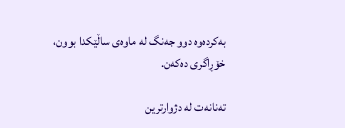بەکردەوە دوو جەنگ لە ماوەی ساڵێکدا بوون، خۆڕاگری دەکەن.

تەنانەت لە دژوارترین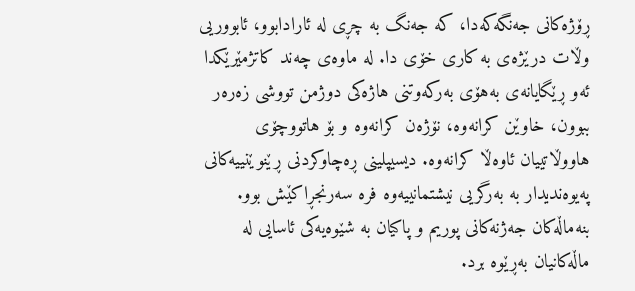ڕۆژەکانی جەنگەکەدا، کە جەنگ بە چڕی لە ئارادابوو، ئابووریی وڵات درێژەی بە کاری خۆی دا. لە ماوەی چەند کاتژمێرێکدا ئەو ڕێگایانەی بەهۆی بەرکەوتنی هاژەکی دوژمن تووشی زەرەر ببوون، خاوێن کرانەوە، نۆژەن کرانەوە و بۆ هاتووچۆی هاووڵاتییان ئاوەڵا کرانەوە. دیسیپلینی ڕەچاوکردنی ڕێنوێنییەکانی پەیوەندیدار بە بەرگریی نیشتمانییەوە فرە سەرنجڕاکێش بوو. بنەماڵەکان جەژنەکانی پوریم و پاکیان بە شێوەیەکی ئاسایی لە ماڵەکانیان بەڕێوە برد.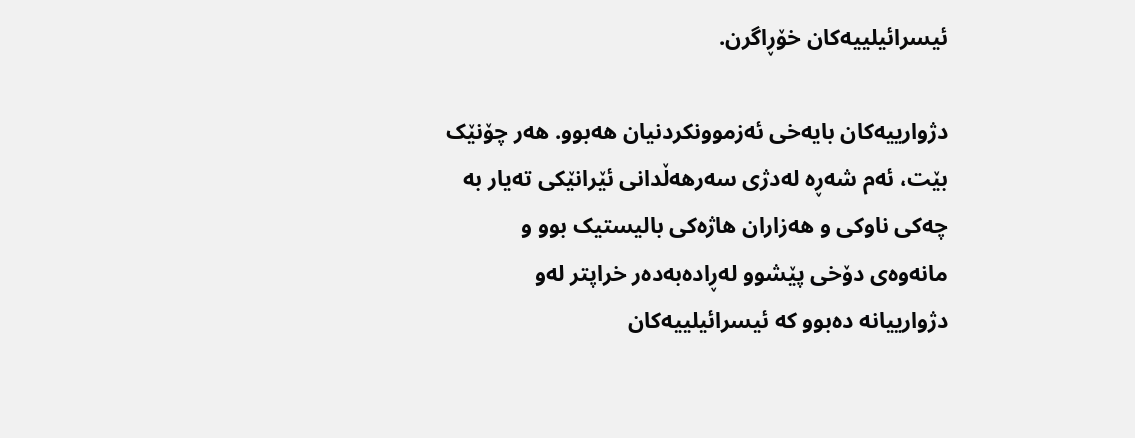ئیسرائیلییەکان خۆڕاگرن.

دژوارییەکان بایەخی ئەزموونکردنیان هەبوو. هەر چۆنێک بێت، ئەم شەڕە لەدژی سەرهەڵدانی ئێرانێکی تەیار بە چەکی ناوکی و هەزاران هاژەکی بالیستیک بوو و مانەوەی دۆخی پێشوو لەڕادەبەدەر خراپتر لەو دژوارییانە دەبوو کە ئیسرائیلییەکان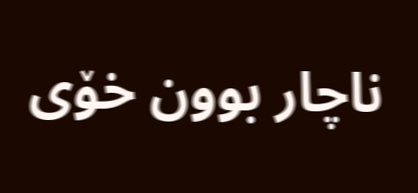ناچار بوون خۆی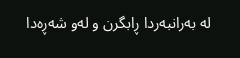لە بەرانبەردا ڕابگرن و لەو شەڕەدا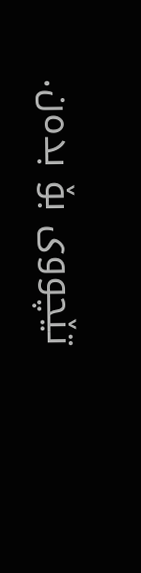تێچووی بۆ بدەن.